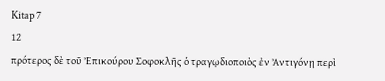Kitap 7
12
πρότερος δὲ τοῦ Ἐπικούρου Σοφοκλῆς ὁ τραγῳδιοποιὸς ἐν Ἀντιγόνῃ περὶ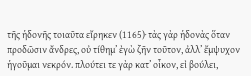τῆς ἡδονῆς τοιαῦτα εἴρηκεν (1165)· τὰς γὰρ ἡδονὰς ὅταν προδῶσιν ἄνδρες, οὐ τίθημ’ ἐγὼ ζῆν τοῦτον, ἀλλ’ ἔμψυχον ἡγοῦμαι νεκρόν. πλούτει τε γὰρ κατ’ οἶκον, εἰ βούλει,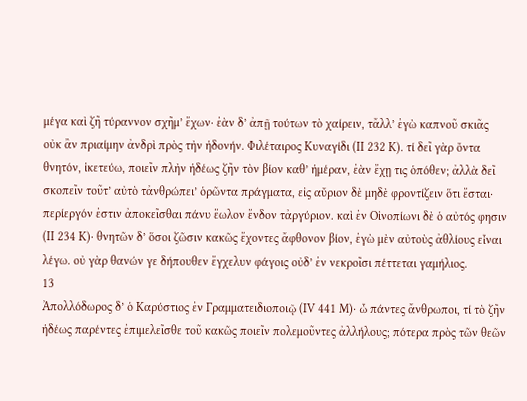μέγα καὶ ζῆ τύραννον σχῆμ’ ἔχων· ἐὰν δ’ ἀπῇ τούτων τὸ χαίρειν, τἄλλ’ ἐγὼ καπνοῦ σκιᾶς οὐκ ἂν πριαίμην ἀνδρὶ πρὸς τὴν ἡδονήν. Φιλέταιρος Κυναγίδι (II 232 K). τί δεῖ γὰρ ὄντα θνητόν, ἱκετεύω, ποιεῖν πλὴν ἡδέως ζῆν τὸν βίον καθ’ ἡμέραν, ἐὰν ἔχῃ τις ὁπόθεν; ἀλλὰ δεῖ σκοπεῖν τοῦτ’ αὐτὸ τἀνθρώπει’ ὁρῶντα πράγματα, εἰς αὔριον δὲ μηδὲ φροντίζειν ὅτι ἔσται· περίεργόν ἐστιν ἀποκεῖσθαι πάνυ ἕωλον ἔνδον τἀργύριον. καὶ ἐν Οἰνοπίωνι δὲ ὁ αὐτός φησιν (II 234 K)· θνητῶν δ’ ὅσοι ζῶσιν κακῶς ἔχοντες ἄφθονον βίον, ἐγὼ μὲν αὐτοὺς ἀθλίους εἶναι λέγω. οὐ γὰρ θανών γε δήπουθεν ἔγχελυν φάγοις οὐδ’ ἐν νεκροῖσι πέττεται γαμήλιος.
13
Ἀπολλόδωρος δ’ ὁ Καρύστιος ἐν Γραμματειδιοποιῷ (IV 441 M)· ὦ πάντες ἄνθρωποι, τί τὸ ζῆν ἡδέως παρέντες ἐπιμελεῖσθε τοῦ κακῶς ποιεῖν πολεμοῦντες ἀλλήλους; πότερα πρὸς τῶν θεῶν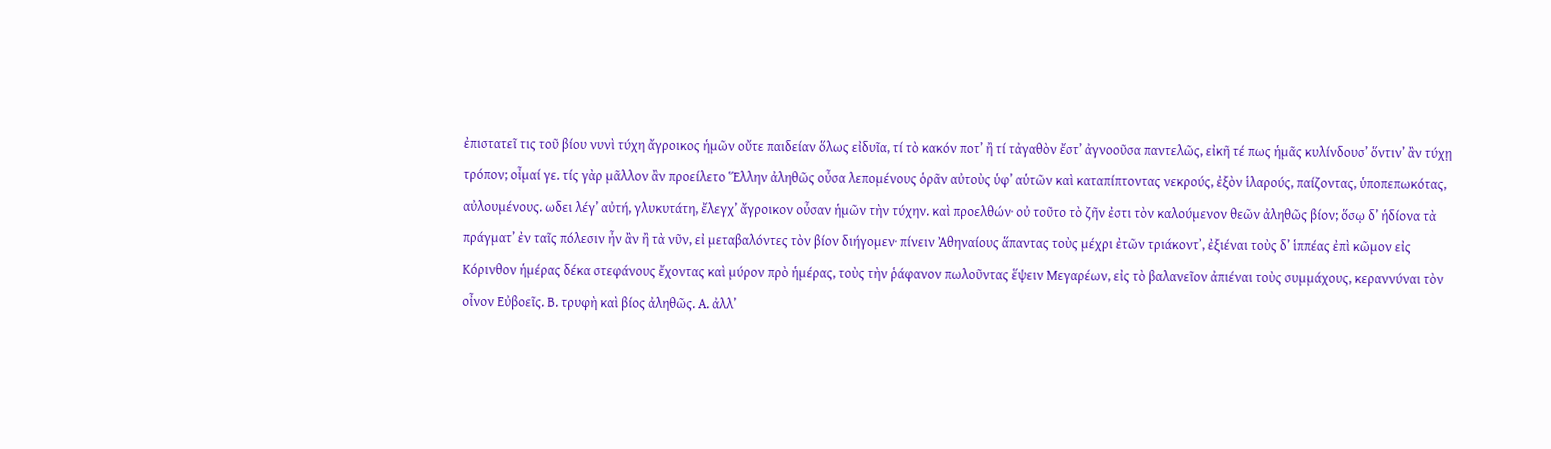ἐπιστατεῖ τις τοῦ βίου νυνὶ τύχη ἄγροικος ἡμῶν οὔτε παιδείαν ὅλως εἰδυῖα, τί τὸ κακόν ποτ’ ἢ τί τἀγαθὸν ἔστ’ ἀγνοοῦσα παντελῶς, εἰκῆ τέ πως ἡμᾶς κυλίνδουσ’ ὅντιν’ ἂν τύχῃ τρόπον; οἶμαί γε. τίς γὰρ μᾶλλον ἂν προείλετο Ἕλλην ἀληθῶς οὖσα λεπομένους ὁρᾶν αὐτοὺς ὑφ’ αὑτῶν καὶ καταπίπτοντας νεκρούς, ἐξὸν ἱλαρούς, παίζοντας, ὑποπεπωκότας, αὐλουμένους. ωδει λέγ’ αὐτή, γλυκυτάτη, ἔλεγχ’ ἄγροικον οὖσαν ἡμῶν τὴν τύχην. καὶ προελθών· οὐ τοῦτο τὸ ζῆν ἐστι τὸν καλούμενον θεῶν ἀληθῶς βίον; ὅσῳ δ’ ἡδίονα τὰ πράγματ’ ἐν ταῖς πόλεσιν ἦν ἂν ἢ τὰ νῦν, εἰ μεταβαλόντες τὸν βίον διήγομεν· πίνειν Ἀθηναίους ἅπαντας τοὺς μέχρι ἐτῶν τριάκοντ᾽, ἐξιέναι τοὺς δ’ ἱππέας ἐπὶ κῶμον εἰς Κόρινθον ἡμέρας δέκα στεφάνους ἔχοντας καὶ μύρον πρὸ ἡμέρας, τοὺς τὴν ῥάφανον πωλοῦντας ἕψειν Μεγαρέων, εἰς τὸ βαλανεῖον ἀπιέναι τοὺς συμμάχους, κεραννύναι τὸν οἶνον Εὐβοεῖς. Β. τρυφὴ καὶ βίος ἀληθῶς. Α. ἀλλ’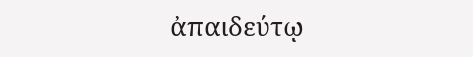ἀπαιδεύτῳ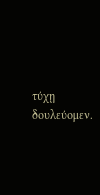τύχῃ δουλεύομεν.